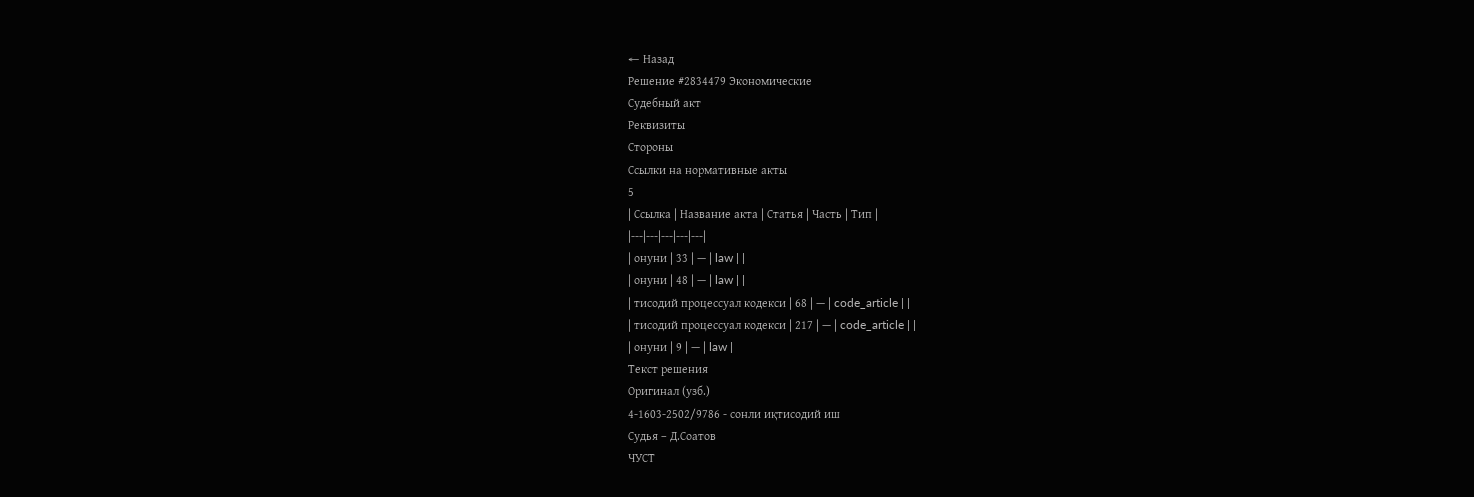← Назад
Решение #2834479 Экономические
Судебный акт
Реквизиты
Стороны
Ссылки на нормативные акты
5
| Ссылка | Название акта | Статья | Часть | Тип |
|---|---|---|---|---|
| онуни | 33 | — | law | |
| онуни | 48 | — | law | |
| тисодий процессуал кодекси | 68 | — | code_article | |
| тисодий процессуал кодекси | 217 | — | code_article | |
| онуни | 9 | — | law |
Текст решения
Оригинал (узб.)
4-1603-2502/9786 - сонли иқтисодий иш
Судья – Д.Соатов
ЧУСТ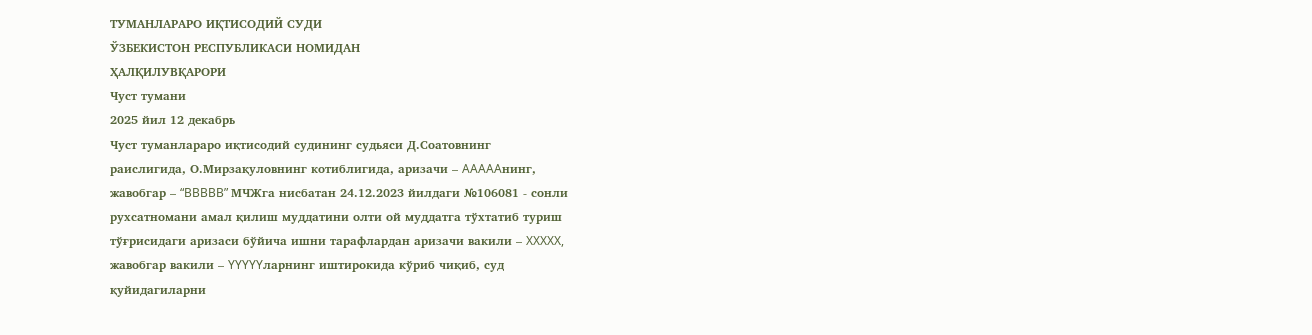ТУМАНЛАРАРО ИҚТИСОДИЙ СУДИ
ЎЗБЕКИСТОН РЕСПУБЛИКАСИ НОМИДАН
ҲАЛҚИЛУВҚАРОРИ
Чуст тумани
2025 йил 12 декабрь
Чуст туманлараро иқтисодий судининг судьяси Д.Соатовнинг
раислигида, О.Мирзақуловнинг котиблигида, аризачи – AAAAAнинг,
жавобгар – “BBBBB” МЧЖга нисбатан 24.12.2023 йилдаги №106081 - сонли
рухсатномани амал қилиш муддатини олти ой муддатга тўхтатиб туриш
тўғрисидаги аризаси бўйича ишни тарафлардан аризачи вакили – XXXXX,
жавобгар вакили – YYYYYларнинг иштирокида кўриб чиқиб, суд
қуйидагиларни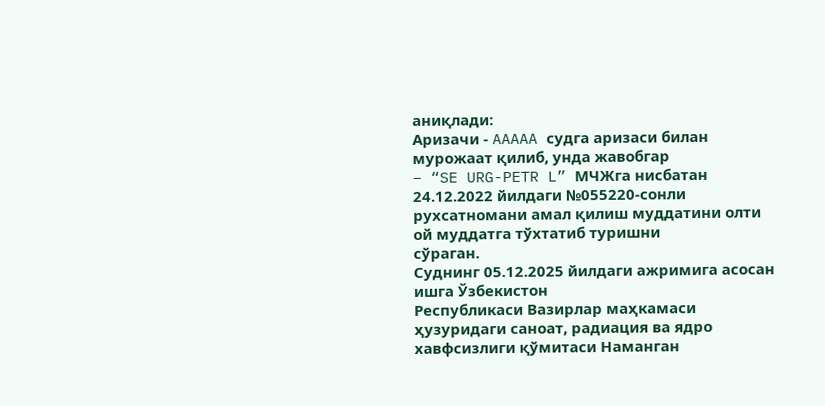аниқлади:
Аризачи - AAAAA судга аризаси билан мурожаат қилиб, унда жавобгар
– “SE URG-PETR L” МЧЖга нисбатан 24.12.2022 йилдаги №055220-сонли
рухсатномани амал қилиш муддатини олти ой муддатга тўхтатиб туришни
сўраган.
Суднинг 05.12.2025 йилдаги ажримига асосан ишга Ўзбекистон
Республикаси Вазирлар маҳкамаси ҳузуридаги саноат, радиация ва ядро
хавфсизлиги қўмитаси Наманган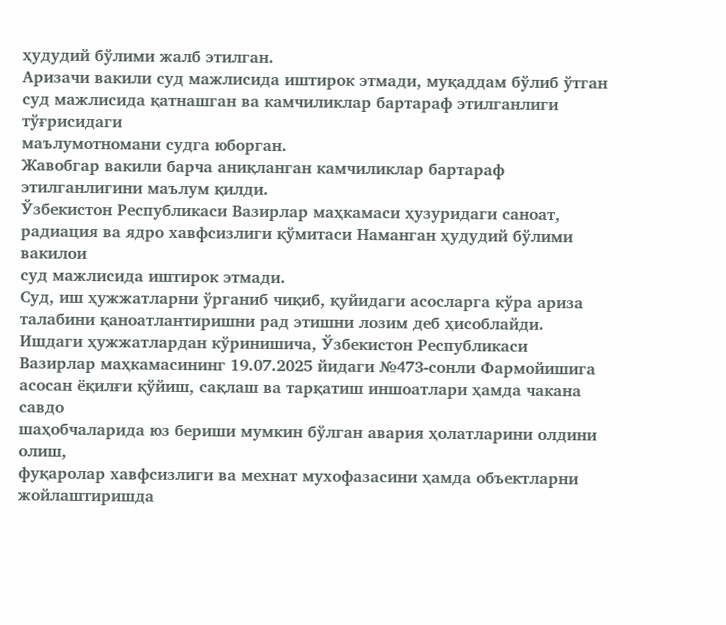ҳудудий бўлими жалб этилган.
Аризачи вакили суд мажлисида иштирок этмади, муқаддам бўлиб ўтган
суд мажлисида қатнашган ва камчиликлар бартараф этилганлиги тўғрисидаги
маълумотномани судга юборган.
Жавобгар вакили барча аниқланган камчиликлар бартараф
этилганлигини маълум қилди.
Ўзбекистон Республикаси Вазирлар маҳкамаси ҳузуридаги саноат,
радиация ва ядро хавфсизлиги қўмитаси Наманган ҳудудий бўлими вакилои
суд мажлисида иштирок этмади.
Суд, иш ҳужжатларни ўрганиб чиқиб, қуйидаги асосларга кўра ариза
талабини қаноатлантиришни рад этишни лозим деб ҳисоблайди.
Ишдаги ҳужжатлардан кўринишича, Ўзбекистон Республикаси
Вазирлар маҳкамасининг 19.07.2025 йидаги №473-сонли Фармойишига
асосан ёқилғи қўйиш, сақлаш ва тарқатиш иншоатлари ҳамда чакана савдо
шаҳобчаларида юз бериши мумкин бўлган авария ҳолатларини олдини олиш,
фуқаролар хавфсизлиги ва мехнат мухофазасини ҳамда объектларни
жойлаштиришда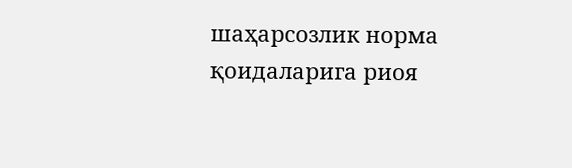шаҳарсозлик норма қоидаларига риоя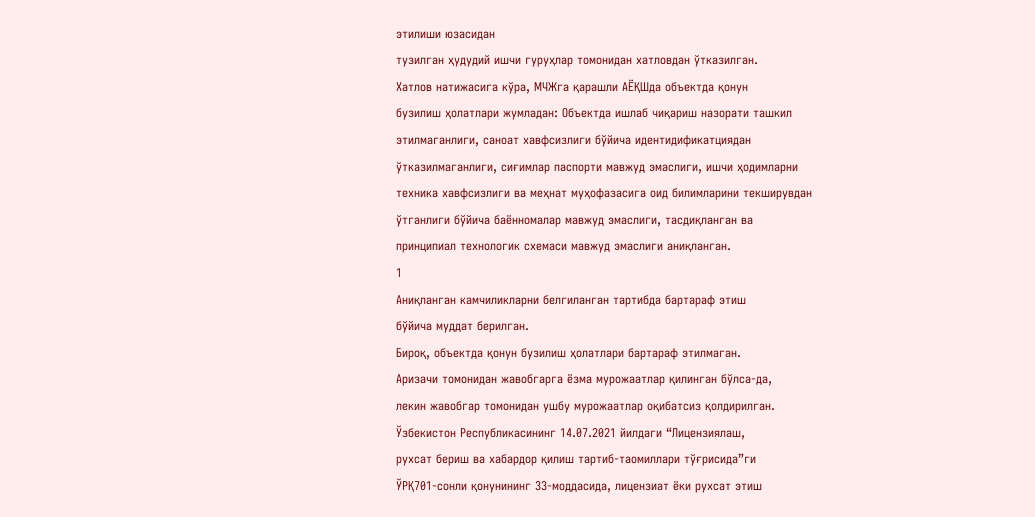этилиши юзасидан
тузилган ҳудудий ишчи гуруҳлар томонидан хатловдан ўтказилган.
Хатлов натижасига кўра, МЧЖга қарашли АЁҚШда объектда қонун
бузилиш ҳолатлари жумладан: Объектда ишлаб чиқариш назорати ташкил
этилмаганлиги, саноат хавфсизлиги бўйича идентидификатциядан
ўтказилмаганлиги, сиғимлар паспорти мавжуд эмаслиги, ишчи ҳодимларни
техника хавфсизлиги ва меҳнат муҳофазасига оид билимларини текширувдан
ўтганлиги бўйича баённомалар мавжуд эмаслиги, тасдиқланган ва
принципиал технологик схемаси мавжуд эмаслиги аниқланган.
1
Аниқланган камчиликларни белгиланган тартибда бартараф этиш
бўйича муддат берилган.
Бироқ, объектда қонун бузилиш ҳолатлари бартараф этилмаган.
Аризачи томонидан жавобгарга ёзма мурожаатлар қилинган бўлса-да,
лекин жавобгар томонидан ушбу мурожаатлар оқибатсиз қолдирилган.
Ўзбекистон Республикасининг 14.07.2021 йилдаги “Лицензиялаш,
рухсат бериш ва хабардор қилиш тартиб-таомиллари тўғрисида”ги
ЎРҚ701-сонли қонунининг 33-моддасида, лицензиат ёки рухсат этиш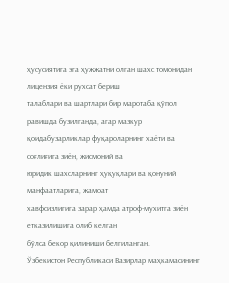ҳусусиятига эга ҳужжатни олган шахс томонидан лицензия ёки рухсат бериш
талаблари ва шартлари бир маротаба қўпол равишда бузилганда, агар мазкур
қоидабузарликлар фуқароларнинг хаёти ва соғлиғига зиён, жисмоний ва
юридик шахсларнинг ҳуқуқлари ва қонуний манфаатларига, жамоат
хавфсизлигига зарар ҳамда атроф-мухитга зиён етказилишига олиб келган
бўлса бекор қилиниши белгиланган.
Ўзбекистон Республикаси Вазирлар маҳкамасининг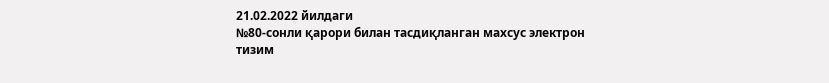21.02.2022 йилдаги
№80-сонли қарори билан тасдиқланган махсус электрон тизим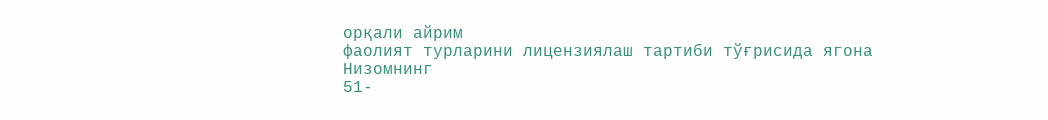орқали айрим
фаолият турларини лицензиялаш тартиби тўғрисида ягона Низомнинг
51-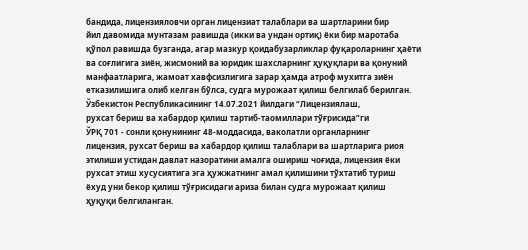бандида, лицензияловчи орган лицензиат талаблари ва шартларини бир
йил давомида мунтазам равишда (икки ва ундан ортиқ) ёки бир маротаба
қўпол равишда бузганда, агар мазкур қоидабузарликлар фуқароларнинг ҳаёти
ва соғлигига зиён, жисмоний ва юридик шахсларнинг ҳуқуқлари ва қонуний
манфаатларига, жамоат хавфсизлигига зарар ҳамда атроф мухитга зиён
етказилишига олиб келган бўлса, судга мурожаат қилиш белгилаб берилган.
Ўзбекистон Республикасининг 14.07.2021 йилдаги “Лицензиялаш,
рухсат бериш ва хабардор қилиш тартиб-таомиллари тўғрисида”ги
ЎРҚ 701 - сонли қонунининг 48-моддасида, ваколатли органларнинг
лицензия, рухсат бериш ва хабардор қилиш талаблари ва шартларига риоя
этилиши устидан давлат назоратини амалга ошириш чоғида, лицензия ёки
рухсат этиш хусусиятига эга ҳужжатнинг амал қилишини тўхтатиб туриш
ёхуд уни бекор қилиш тўғрисидаги ариза билан судга мурожаат қилиш
ҳуқуқи белгиланган.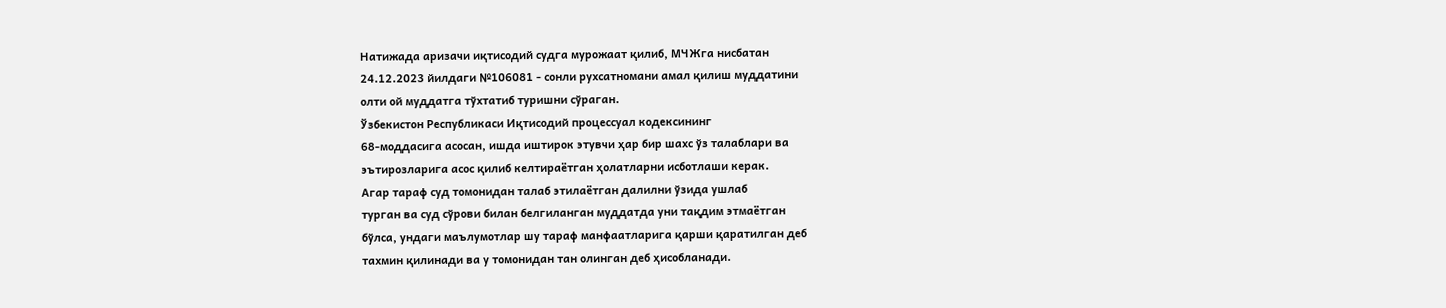Натижада аризачи иқтисодий судга мурожаат қилиб, МЧЖга нисбатан
24.12.2023 йилдаги №106081 - сонли рухсатномани амал қилиш муддатини
олти ой муддатга тўхтатиб туришни сўраган.
Ўзбекистон Республикаси Иқтисодий процессуал кодексининг
68-моддасига асосан, ишда иштирок этувчи ҳар бир шахс ўз талаблари ва
эътирозларига асос қилиб келтираётган ҳолатларни исботлаши керак.
Агар тараф суд томонидан талаб этилаётган далилни ўзида ушлаб
турган ва суд сўрови билан белгиланган муддатда уни тақдим этмаётган
бўлса, ундаги маълумотлар шу тараф манфаатларига қарши қаратилган деб
тахмин қилинади ва у томонидан тан олинган деб ҳисобланади.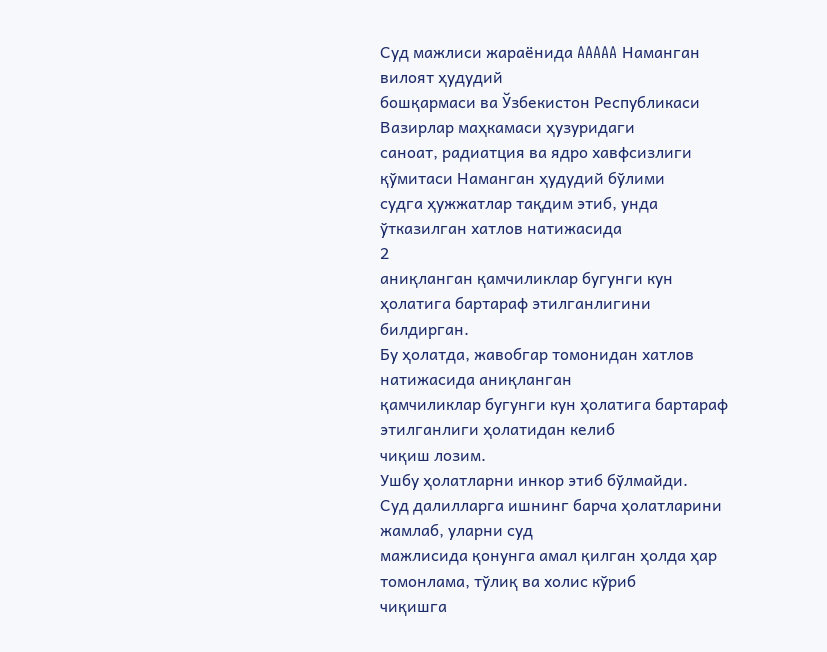Суд мажлиси жараёнида AAAAA Наманган вилоят ҳудудий
бошқармаси ва Ўзбекистон Республикаси Вазирлар маҳкамаси ҳузуридаги
саноат, радиатция ва ядро хавфсизлиги қўмитаси Наманган ҳудудий бўлими
судга ҳужжатлар тақдим этиб, унда ўтказилган хатлов натижасида
2
аниқланган қамчиликлар бугунги кун ҳолатига бартараф этилганлигини
билдирган.
Бу ҳолатда, жавобгар томонидан хатлов натижасида аниқланган
қамчиликлар бугунги кун ҳолатига бартараф этилганлиги ҳолатидан келиб
чиқиш лозим.
Ушбу ҳолатларни инкор этиб бўлмайди.
Суд далилларга ишнинг барча ҳолатларини жамлаб, уларни суд
мажлисида қонунга амал қилган ҳолда ҳар томонлама, тўлиқ ва холис кўриб
чиқишга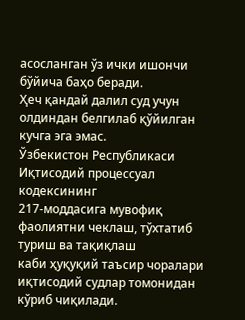асосланган ўз ички ишончи бўйича баҳо беради.
Ҳеч қандай далил суд учун олдиндан белгилаб қўйилган кучга эга эмас.
Ўзбекистон Республикаси Иқтисодий процессуал кодексининг
217-моддасига мувофиқ фаолиятни чеклаш, тўхтатиб туриш ва тақиқлаш
каби ҳуқуқий таъсир чоралари иқтисодий судлар томонидан кўриб чиқилади.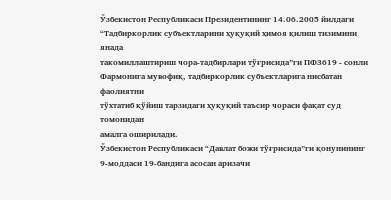Ўзбекистон Республикаси Президентининг 14.06.2005 йилдаги
“Тадбиркорлик субъектларини ҳуқуқий ҳимоя қилиш тизимини янада
такомиллаштириш чора-тадбирлари тўғрисида”ги ПФ3619 - сонли
Фармонига мувофиқ, тадбиркорлик субъектларига нисбатан фаолиятни
тўхтатиб қўйиш тарзидаги ҳуқуқий таъсир чораси фақат суд томонидан
амалга оширилади.
Ўзбекистон Республикаси “Давлат божи тўғрисида”ги қонунининг
9-моддаси 19-бандига асосан аризачи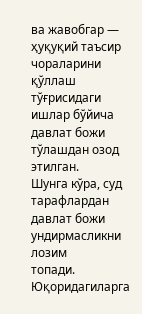ва жавобгар — ҳуқуқий таъсир
чораларини қўллаш тўғрисидаги ишлар бўйича давлат божи тўлашдан озод
этилган.
Шунга кўра, суд тарафлардан давлат божи ундирмасликни лозим
топади.
Юқоридагиларга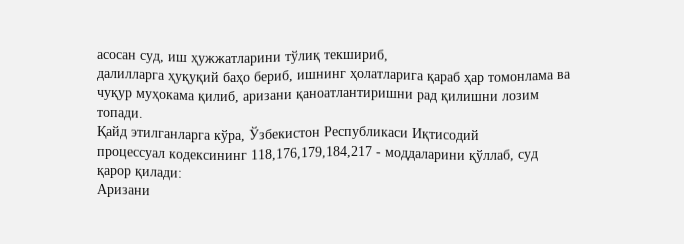асосан суд, иш ҳужжатларини тўлиқ текшириб,
далилларга ҳуқуқий баҳо бериб, ишнинг ҳолатларига қараб ҳар томонлама ва
чуқур муҳокама қилиб, аризани қаноатлантиришни рад қилишни лозим
топади.
Қайд этилганларга кўра, Ўзбекистон Республикаси Иқтисодий
процессуал кодексининг 118,176,179,184,217 - моддаларини қўллаб, суд
қарор қилади:
Аризани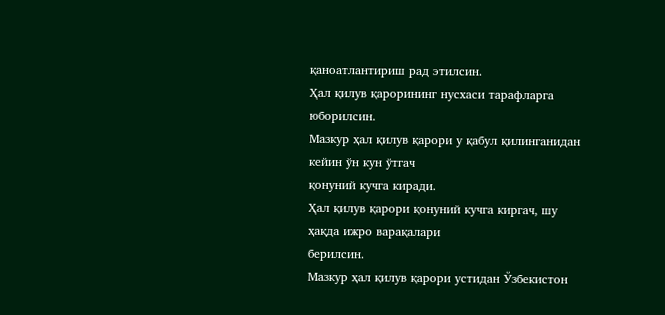қаноатлантириш рад этилсин.
Ҳал қилув қарорининг нусхаси тарафларга юборилсин.
Мазкур ҳал қилув қарори у қабул қилинганидан кейин ўн кун ўтгач
қонуний кучга киради.
Ҳал қилув қарори қонуний кучга киргач, шу ҳақда ижро варақалари
берилсин.
Мазкур ҳал қилув қарори устидан Ўзбекистон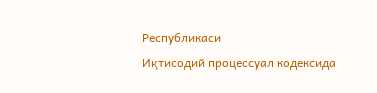Республикаси
Иқтисодий процессуал кодексида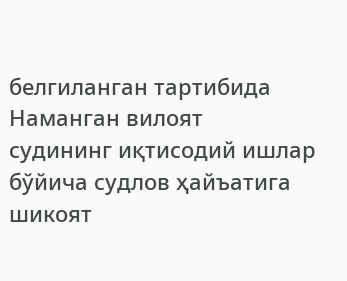белгиланган тартибида Наманган вилоят
судининг иқтисодий ишлар бўйича судлов ҳайъатига шикоят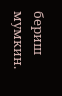бериш мумкин.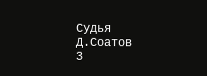Судья
Д.Соатов
3